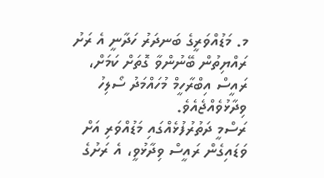މ. މަޑުއްވަރީގެ ބަނދަރު ހަދާނީ އެ ރަށު ރައްޔިތުން ބޭނުންވާ ގޮތަށް ކަމަށް، ރައީސް އިބްރާހީމް މުހައްމަދު ސޯލިހު ވިދާޅުވެއްޖެއެވެ.
ރަސްމީ ދަތުރުފުޅެއްގައި މަޑުއްވަރި އަށް ވަޑައިގެން ރައީސް ވިދާޅުވީ، އެ ރަށުގެ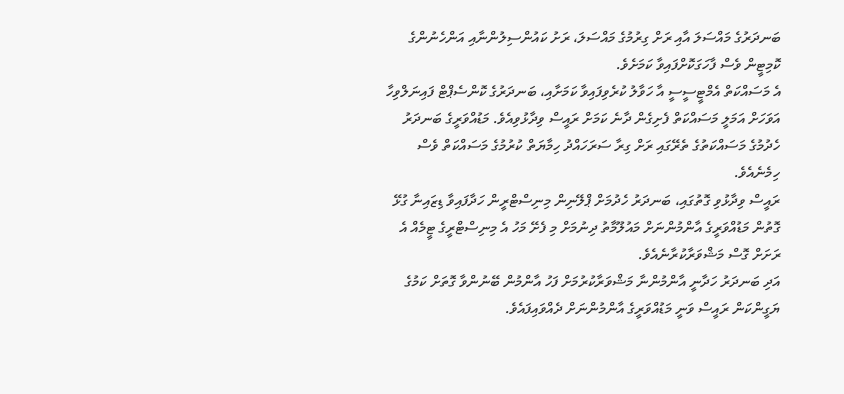ބަނދަރުގެ މައްސަލަ އާއި ރަށް ގިރުމުގެ މައްސަލަ، ރަށު ކައުންސިލުންނާއި އަންހެނުންގެ ކޮމިޓީން ވެސް ފާހަގަކޮށްފައިވާ ކަމަށެވެ.
އެ މަސައްކަތް އެމްޓީސީސީ އާ ހަވާލު ކުރެވިފައިވާ ކަމަށާއި، ބަނދަރުގެ ކޮންސެޕްޓް ފައިނަލްވިހާ އަވަހަށް އަމަލީ މަސައްކަތް ފެށިގެން ދާނެ ކަމަށް ރައީސް ވިދާޅުވިއެވެ. މަޑުއްވަރީގެ ބަނދަރު ހެދުމުގެ މަސައްކަތުގެ ތެރޭގައި ރަށް ގިރާ ސަރަހައްދު ހިމާޔަތް ކުރުމުގެ މަސައްކަތް ވެސް ހިމެނެއެވެ.
ރައީސް ވިދާޅުވި ގޮތުގައި، ބަނދަރު ހެދުމަށް ޕްލޭނިން މިނިސްޓްރީން ހަދާފައިވާ ޑިޒައިނާ ގުޅޭ ގޮތުން މަޑުއްވަރީގެ އާންމުންނަށް މައުލޫމާތު ދިނުމަށް މި ފެށޭ މަހު އެ މިނިސްޓްރީގެ ޓީމެއް އެ ރަށަށް ގޮސް މަޝްވަރާކުރާނެއެވެ.
އަދި ބަނދަރު ހަދާނީ އާންމުންނާ މަޝްވަރާކުރުމަށް ފަހު އާންމުން ބޭނުންވާ ގޮތަށް ކަމުގެ ޔަގީންކަން ރައީސް ވަނީ މަޑުއްވަރީގެ އާންމުންނަށް ދެއްވައިފައެވެ.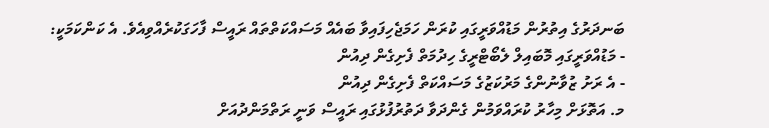ބަނދަރުގެ އިތުރުން މަޑުއްވަރީގައި ކުރަން ހަމަޖެހިފައިވާ ބައެއް މަސައްކަތްތައް ރައީސް ފާހަގަކުރެއްވިއެވެ. އެ ކަންކަމަކީ:
- މަޑުއްވަރީގައި މޮބައިލް ލެބޯޓްރީގެ ހިދުމަތް ފެށިގެން ދިއުން
- އެ ރަށު ޒުވާނުންގެ މަރުކަޒުގެ މަސައްކަތް ފެށިގެން ދިއުން
މ. އަތޮޅަށް މިހާރު ކުރައްވަމުން ގެންދަވާ ދަތުރުފުޅުގައި ރައީސް ވަނީ ރަތްމަންދުއަށް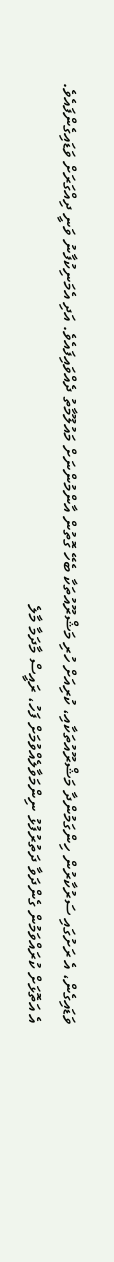ވަޑައިގެން، އެ ރަށުގައި ސަރުކާރުން ހިންގަމުންދާ މަޝްރޫއުތަކާއި، ކުރިއަށް ހުރި މަޝްރޫއުތަކާ ބެހޭ ގޮތުން އާންމުންނަށް މައުލޫމާތު ދެއްވައިފައެވެ. އަދި އެމަނިކުފާނު ވަނީ ދިއްގަރަށް ވަޑައިގެންފައެވެ.
އެ އަތޮޅަށް ކުރައްވަމުން ގެންދަވާ ދަތުރުފުޅު ނިންމަވާލެއްވުމަށް ފަހު، ރައީސް މާދަމާ މާލެ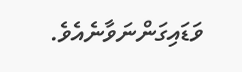ވަޑައިގަންނަވާނެއެވެ.